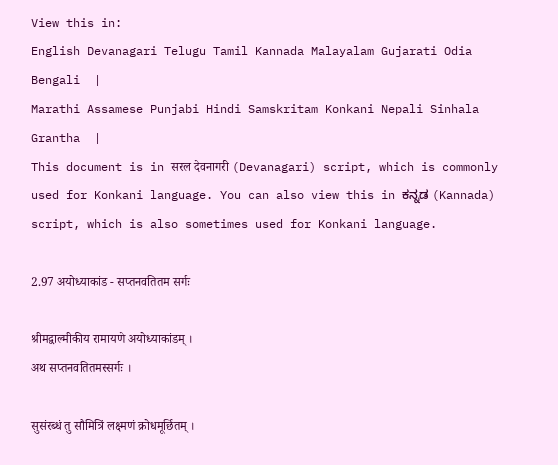View this in:
English Devanagari Telugu Tamil Kannada Malayalam Gujarati Odia Bengali  |
Marathi Assamese Punjabi Hindi Samskritam Konkani Nepali Sinhala Grantha  |
This document is in सरल देवनागरी (Devanagari) script, which is commonly used for Konkani language. You can also view this in ಕನ್ನಡ (Kannada) script, which is also sometimes used for Konkani language.

2.97 अयोध्याकांड - सप्तनवतितम सर्गः

श्रीमद्वाल्मीकीय रामायणे अयोध्याकांडम् ।
अथ सप्तनवतितमस्सर्गः ।

सुसंरब्धं तु सौमित्रिं लक्ष्मणं क्रोधमूर्छितम् ।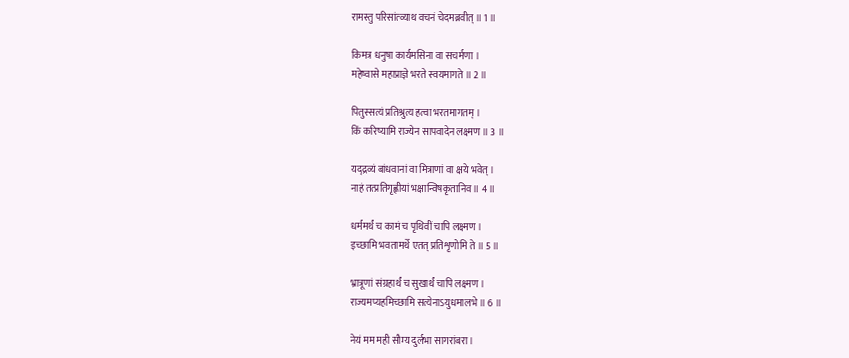रामस्तु परिसांत्व्याथ वचनं चेदमब्रवीत् ॥ 1 ॥

किमत्र धनुषा कार्यमसिना वा सचर्मणा ।
महेष्वासे महाप्राज्ञे भरते स्वयमागते ॥ 2 ॥

पितुस्सत्यं प्रतिश्रुत्य हत्वा भरतमागतम् ।
किं करिष्यामि राज्येन सापवादेन लक्ष्मण ॥ 3 ॥

यद्द्रव्यं बांधवानां वा मित्राणां वा क्षये भवेत् ।
नाहं तत्प्रतिगृह्णीयां भक्षान्विषकृतानिव ॥ 4 ॥

धर्ममर्थं च कामं च पृथिवीं चापि लक्ष्मण ।
इच्छामि भवतामर्थे एतत् प्रतिशृणोमि ते ॥ 5 ॥

भ्रात्रूणां संग्रहार्थं च सुखार्थं चापि लक्ष्मण ।
राज्यमप्यहमिच्छामि सत्येनाऽयुधमालभे ॥ 6 ॥

नेयं मम मही सौम्य दुर्लभा सागरांबरा ।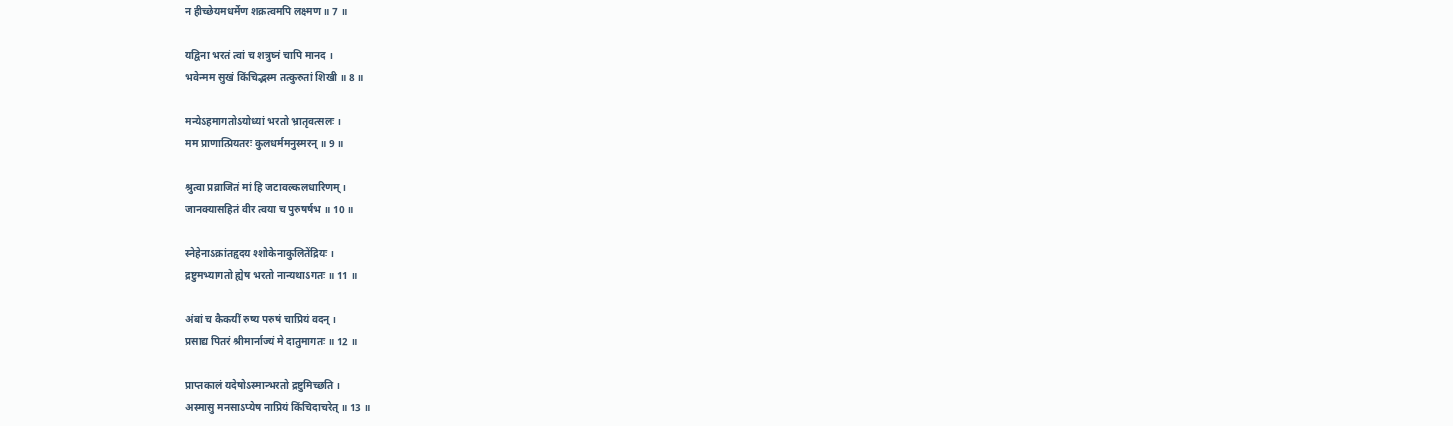न हीच्छेयमधर्मेण शक्रत्वमपि लक्ष्मण ॥ 7 ॥

यद्विना भरतं त्वां च शत्रुघ्नं चापि मानद ।
भवेन्मम सुखं किंचिद्भस्म तत्कुरुतां शिखी ॥ 8 ॥

मन्येऽहमागतोऽयोध्यां भरतो भ्रातृवत्सलः ।
मम प्राणात्प्रियतरः कुलधर्ममनुस्मरन् ॥ 9 ॥

श्रुत्वा प्रव्राजितं मां हि जटावल्कलधारिणम् ।
जानक्यासहितं वीर त्वया च पुरुषर्षभ ॥ 10 ॥

स्नेहेनाऽक्रांतहृदय श्शोकेनाकुलितेंद्रियः ।
द्रष्टुमभ्यागतो ह्येष भरतो नान्यथाऽगतः ॥ 11 ॥

अंबां च कैकयीं रुष्य परुषं चाप्रियं वदन् ।
प्रसाद्य पितरं श्रीमार्नाज्यं मे दातुमागतः ॥ 12 ॥

प्राप्तकालं यदेषोऽस्मान्भरतो द्रष्टुमिच्छति ।
अस्मासु मनसाऽप्येष नाप्रियं किंचिदाचरेत् ॥ 13 ॥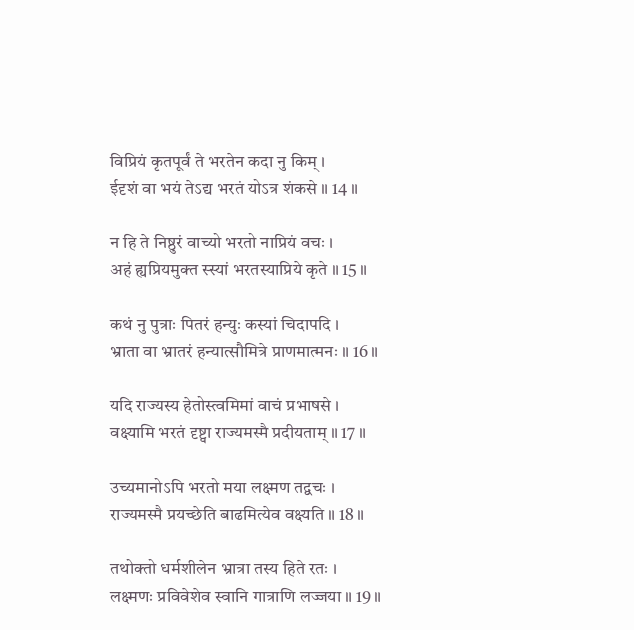विप्रियं कृतपूर्वं ते भरतेन कदा नु किम् ।
ईदृशं वा भयं तेऽद्य भरतं योऽत्र शंकसे ॥ 14 ॥

न हि ते निष्ठुरं वाच्यो भरतो नाप्रियं वचः ।
अहं ह्यप्रियमुक्त स्स्यां भरतस्याप्रिये कृते ॥ 15 ॥

कथं नु पुत्राः पितरं हन्युः कस्यां चिदापदि ।
भ्राता वा भ्रातरं हन्यात्सौमित्रे प्राणमात्मनः ॥ 16 ॥

यदि राज्यस्य हेतोस्त्वमिमां वाचं प्रभाषसे ।
वक्ष्यामि भरतं दृष्ट्वा राज्यमस्मै प्रदीयताम् ॥ 17 ॥

उच्यमानोऽपि भरतो मया लक्ष्मण तद्वचः ।
राज्यमस्मै प्रयच्छेति बाढमित्येव वक्ष्यति ॥ 18 ॥

तथोक्तो धर्मशीलेन भ्रात्रा तस्य हिते रतः ।
लक्ष्मणः प्रविवेशेव स्वानि गात्राणि लज्जया ॥ 19 ॥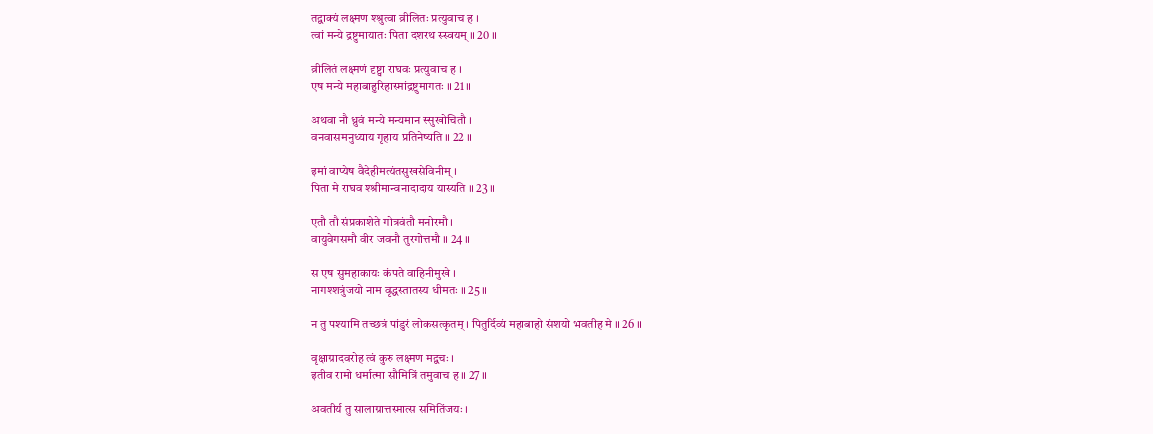तद्वाक्यं लक्ष्मण श्श्रुत्वा व्रीलितः प्रत्युवाच ह ।
त्वां मन्ये द्रष्टुमायातः पिता दशरथ स्स्वयम् ॥ 20 ॥

व्रीलितं लक्ष्मणं दृष्ट्वा राघवः प्रत्युवाच ह ।
एष मन्ये महाबाहुरिहास्मांद्रष्टुमागतः ॥ 21 ॥

अथवा नौ ध्रुवं मन्ये मन्यमान स्सुखोचितौ ।
वनवासमनुध्याय गृहाय प्रतिनेष्यति ॥ 22 ॥

इमां वाप्येष वैदेहीमत्यंतसुखसेविनीम् ।
पिता मे राघव श्श्रीमान्वनादादाय यास्यति ॥ 23 ॥

एतौ तौ संप्रकाशेते गोत्रवंतौ मनोरमौ ।
वायुवेगसमौ वीर जवनौ तुरगोत्तमौ ॥ 24 ॥

स एष सुमहाकायः कंपते वाहिनीमुखे ।
नागश्शत्रुंजयो नाम वृद्धस्तातस्य धीमतः ॥ 25 ॥

न तु पश्यामि तच्छत्रं पांडुरं लोकसत्कृतम् । पितुर्दिव्यं महाबाहो संशयो भवतीह मे ॥ 26 ॥

वृक्षाग्रादवरोह त्वं कुरु लक्ष्मण मद्वचः ।
इतीव रामो धर्मात्मा सौमित्रिं तमुवाच ह ॥ 27 ॥

अवतीर्य तु सालाग्रात्तस्मात्स समितिंजयः ।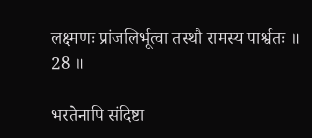लक्ष्मणः प्रांजलिर्भूत्वा तस्थौ रामस्य पार्श्वतः ॥ 28 ॥

भरतेनापि संदिष्टा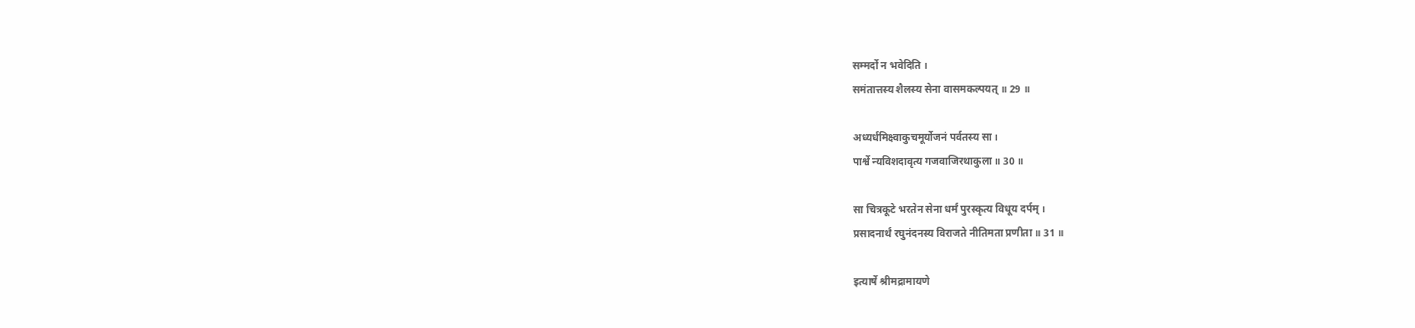सम्मर्दो न भवेदिति ।
समंतात्तस्य शैलस्य सेना वासमकल्पयत् ॥ 29 ॥

अध्यर्धमिक्ष्वाकुचमूर्योजनं पर्वतस्य सा ।
पार्श्वे न्यविशदावृत्य गजवाजिरथाकुला ॥ 30 ॥

सा चित्रकूटे भरतेन सेना धर्मं पुरस्कृत्य विधूय दर्पम् ।
प्रसादनार्थं रघुनंदनस्य विराजते नीतिमता प्रणीता ॥ 31 ॥

इत्यार्षे श्रीमद्रामायणे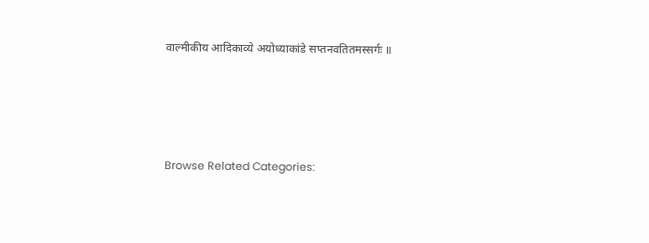वाल्मीकीय आदिकाव्ये अयोध्याकांडे सप्तनवतितमस्सर्गः ॥




Browse Related Categories: